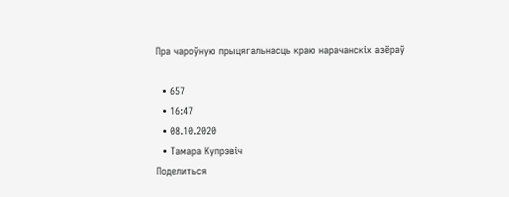Пра чароўную прыцягальнасць краю нарачанскіх азёраў

  • 657
  • 16:47
  • 08.10.2020
  • Тамара Купрэвіч
Поделиться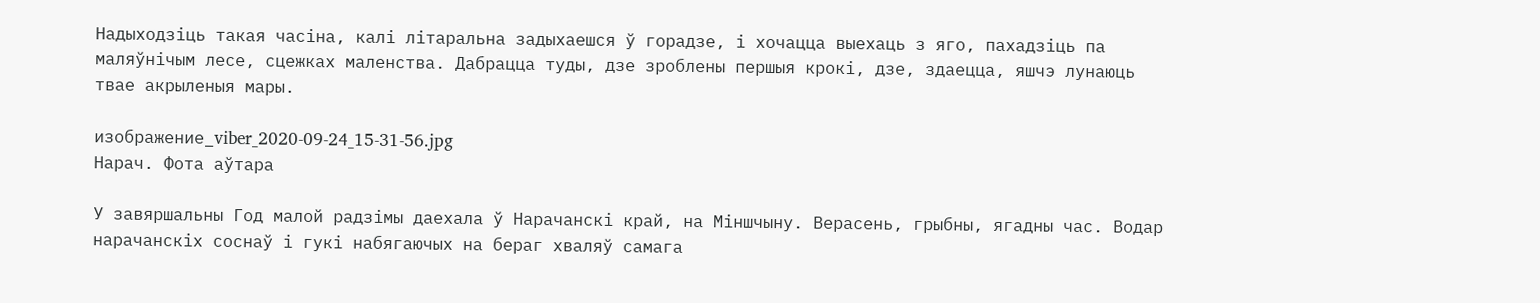Надыходзіць такая часіна, калі літаральна задыхаешся ў горадзе, і хочацца выехаць з яго, пахадзіць па маляўнічым лесе, сцежках маленства. Дабрацца туды, дзе зроблены першыя крокі, дзе, здаецца, яшчэ лунаюць твае акрыленыя мары.

изображение_viber_2020-09-24_15-31-56.jpg
Нарач. Фота аўтара

У завяршальны Год малой радзімы даехала ў Нарачанскі край, на Міншчыну. Верасень, грыбны, ягадны час. Водар нарачанскіх соснаў і гукі набягаючых на бераг хваляў самага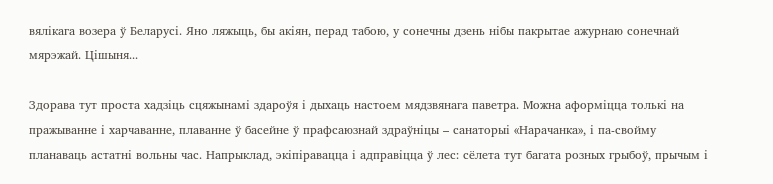вялікага возера ў Беларусі. Яно ляжыць, бы акіян, перад табою, у сонечны дзень нібы пакрытае ажурнаю сонечнай мярэжай. Цішыня...

Здорава тут проста хадзіць сцяжынамі здароўя і дыхаць настоем мядзвянага паветра. Можна аформіцца толькі на пражыванне і харчаванне, плаванне ў басейне ў прафсаюзнай здраўніцы – санаторыі «Нарачанка», і па-свойму планаваць астатні вольны час. Напрыклад, экіпіравацца і адправіцца ў лес: сёлета тут багата розных грыбоў, прычым і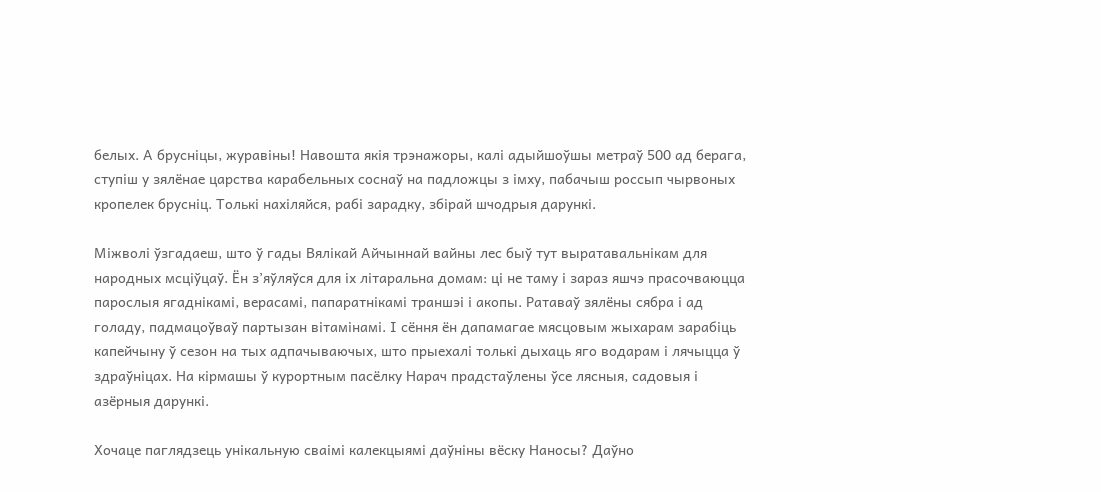белых. А брусніцы, журавіны! Навошта якія трэнажоры, калі адыйшоўшы метраў 500 ад берага, ступіш у зялёнае царства карабельных соснаў на падложцы з імху, пабачыш россып чырвоных кропелек брусніц. Толькі нахіляйся, рабі зарадку, збірай шчодрыя дарункі.

Міжволі ўзгадаеш, што ў гады Вялікай Айчыннай вайны лес быў тут выратавальнікам для народных мсціўцаў. Ён з’яўляўся для іх літаральна домам: ці не таму і зараз яшчэ прасочваюцца парослыя ягаднікамі, верасамі, папаратнікамі траншэі і акопы. Ратаваў зялёны сябра і ад голаду, падмацоўваў партызан вітамінамі. І сёння ён дапамагае мясцовым жыхарам зарабіць капейчыну ў сезон на тых адпачываючых, што прыехалі толькі дыхаць яго водарам і лячыцца ў здраўніцах. На кірмашы ў курортным пасёлку Нарач прадстаўлены ўсе лясныя, садовыя і азёрныя дарункі.

Хочаце паглядзець унікальную сваімі калекцыямі даўніны вёску Наносы? Даўно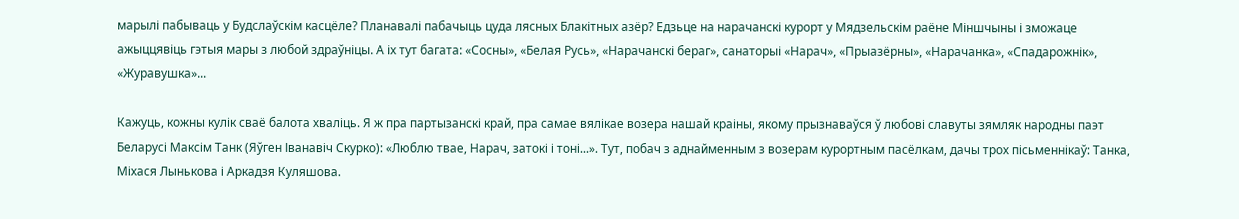марылі пабываць у Будслаўскім касцёле? Планавалі пабачыць цуда лясных Блакітных азёр? Едзьце на нарачанскі курорт у Мядзельскім раёне Міншчыны і зможаце ажыццявіць гэтыя мары з любой здраўніцы. А іх тут багата: «Сосны», «Белая Русь», «Нарачанскі бераг», санаторыі «Нарач», «Прыазёрны», «Нарачанка», «Спадарожнік», «Журавушка»...

Кажуць, кожны кулік сваё балота хваліць. Я ж пра партызанскі край, пра самае вялікае возера нашай краіны, якому прызнаваўся ў любові славуты зямляк народны паэт Беларусі Максім Танк (Яўген Іванавіч Скурко): «Люблю твае, Нарач, затокі і тоні...». Тут, побач з аднайменным з возерам курортным пасёлкам, дачы трох пісьменнікаў: Танка, Міхася Лынькова і Аркадзя Куляшова.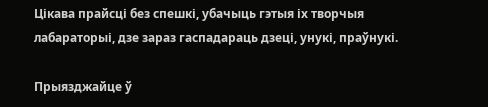Цікава прайсці без спешкі, убачыць гэтыя іх творчыя лабараторыі, дзе зараз гаспадараць дзеці, унукі, праўнукі.

Прыязджайце ў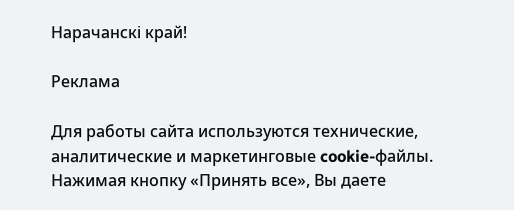Нарачанскі край!

Реклама

Для работы сайта используются технические, аналитические и маркетинговые cookie-файлы. Нажимая кнопку «Принять все», Вы даете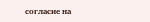согласие на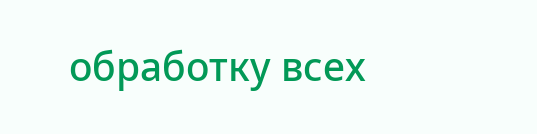обработку всех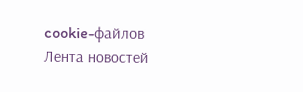cookie-файлов
Лента новостей